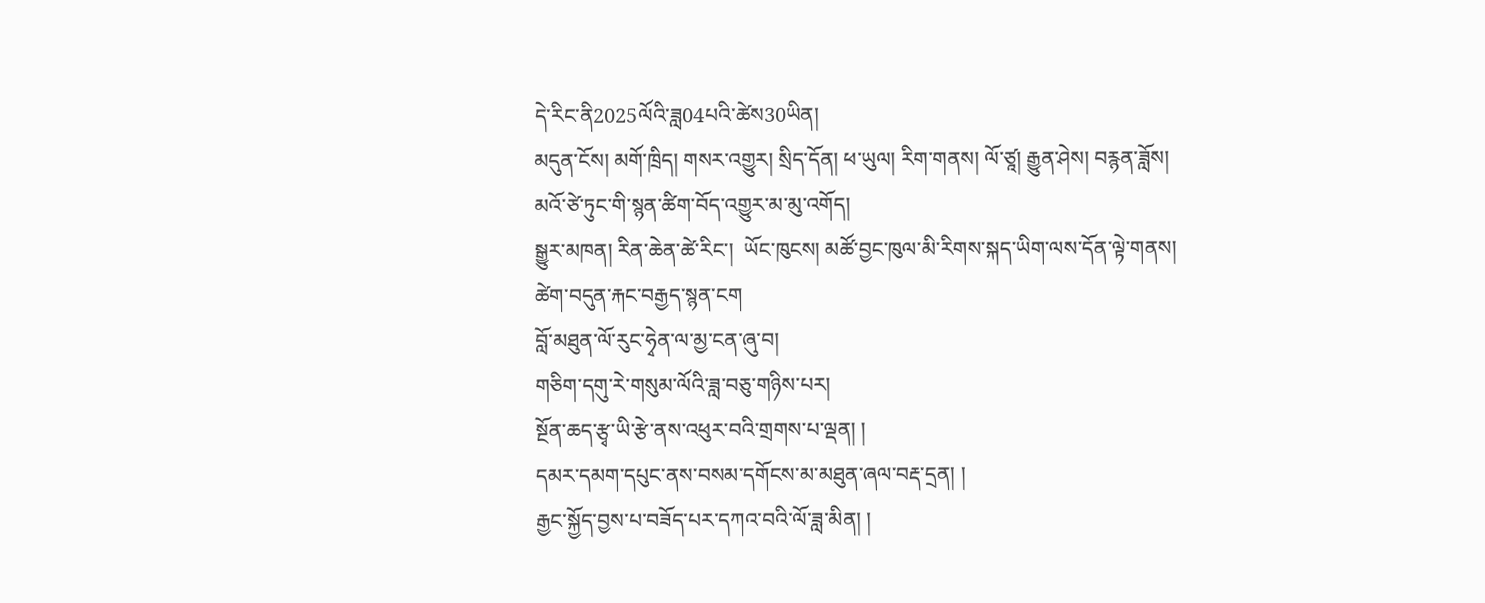དེ་རིང་ནི2025ལོའི་ཟླ04པའི་ཚེས30ཡིན།
མདུན་ངོས། མགོ་ཁྲིད། གསར་འགྱུར། སྲིད་དོན། ཕ་ཡུལ། རིག་གནས། ལོ་ཙཱ། རྒྱུན་ཤེས། བརྙན་ཟློས།
མའོ་ཙེ་ཏུང་གི་སྙན་ཚིག་བོད་འགྱུར་མ་མུ་འགོད།
སྒྱུར་མཁན། རིན་ཆེན་ཚེ་རིང་།  ཡོང་ཁུངས། མཚོ་བྱང་ཁུལ་མི་རིགས་སྐད་ཡིག་ལས་དོན་ལྟེ་གནས།
ཚེག་བདུན་རྐང་བརྒྱད་སྙན་ངག
བློ་མཐུན་ལོ་རུང་ཧྭེན་ལ་མྱ་ངན་ཞུ་བ།
གཅིག་དགུ་རེ་གསུམ་ལོའི་ཟླ་བཅུ་གཉིས་པར།
སྔོན་ཆད་རྩྭ་ཡི་རྩེ་ནས་འཕུར་བའི་གྲགས་པ་ལྡན། །
དམར་དམག་དཔུང་ནས་བསམ་དགོངས་མ་མཐུན་ཞལ་བརྡ་དྲན། །
རྒྱང་སྐྱོད་བྱས་པ་བཟོད་པར་དཀའ་བའི་ལོ་ཟླ་མིན། །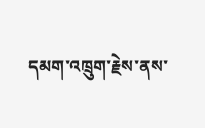དམག་འཁྲུག་རྗེས་ནས་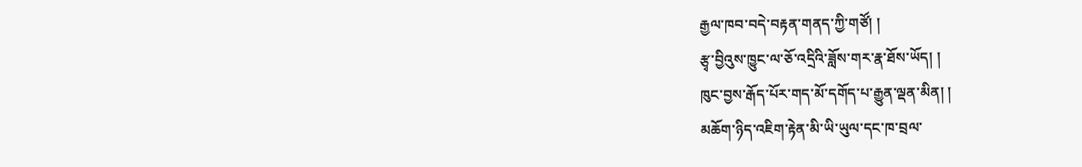རྒྱལ་ཁབ་བདེ་བརྟན་གནད་ཀྱི་གཙོ། །
རྩྭ་བྱིའུས་ཁྱུང་ལ་ཅོ་འདྲིའི་ཟློས་གར་རྣ་ཐོས་ཡོད། །
ཁུང་བྱས་རྒོད་པོར་གད་མོ་དགོད་པ་རྒྱུན་ལྡན་མིན། །
མཆོག་ཉིད་འཇིག་རྟེན་མི་ཡི་ཡུལ་དང་ཁ་བྲལ་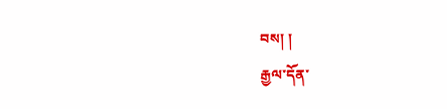བས། །
རྒྱལ་དོན་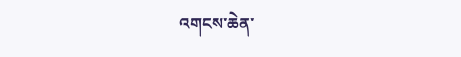འགངས་ཆེན་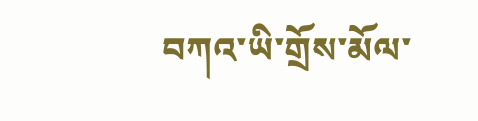བཀའ་ཡི་གྲོས་མོལ་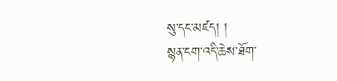སུ་དང་མཛད། །
སྙན་ངག་འདི་ཆེས་ཐོག་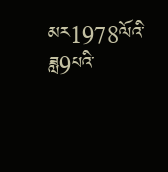མར1978ལོའི་ཟླ9པའི་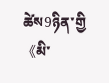ཚེས9ཉིན་གྱི《མི་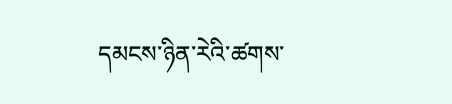དམངས་ཉིན་རེའི་ཚགས་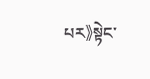པར》སྟེང་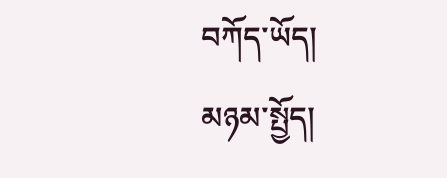བཀོད་ཡོད།
མཉམ་སྤྱོད།